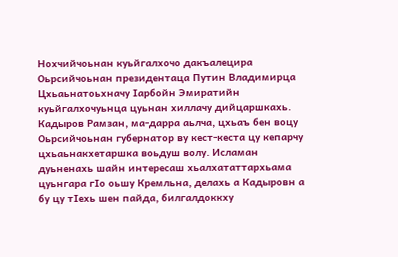Нохчийчоьнан куьйгалхочо дакъалецира Оьрсийчоьнан президентаца Путин Владимирца Цхьаьнатоьхначу Iарбойн Эмиратийн куьйгалхочуьнца цуьнан хиллачу дийцаршкахь.
Кадыров Рамзан, ма-дарра аьлча, цхьаъ бен воцу Оьрсийчоьнан губернатор ву кест-кеста цу кепарчу цхьаьнакхетаршка воьдуш волу. Исламан дуьненахь шайн интересаш хьалхататтархьама цуьнгара гIо оьшу Кремльна, делахь а Кадыровн а бу цу тӀехь шен пайда, билгалдоккху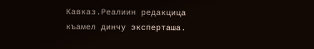Кавказ.Реалиин редакцица къамел динчу эксперташа.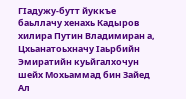ГIадужу-бутт йуккъе баьллачу хенахь Кадыров хилира Путин Владимиран а, Цхьанатоьхначу Ӏаьрбийн Эмиратийн куьйгалхочун шейх Мохьаммад бин Зайед Ал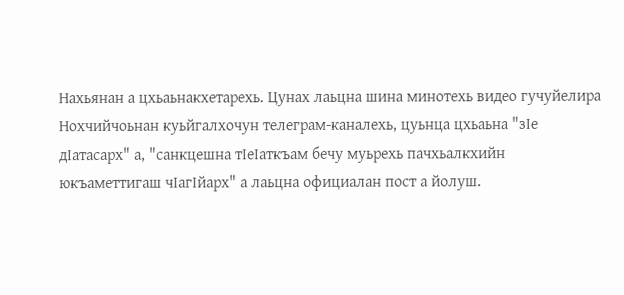Нахьянан а цхьаьнакхетарехь. Цунах лаьцна шина минотехь видео гучуйелира Нохчийчоьнан куьйгалхочун телеграм-каналехь, цуьнца цхьаьна "зIе дIатасарх" а, "санкцешна тӀеӀаткъам бечу муьрехь пачхьалкхийн юкъаметтигаш чӀагӀйарх" а лаьцна официалан пост а йолуш.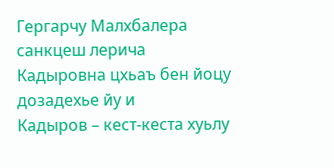Гергарчу Малхбалера санкцеш лерича Кадыровна цхьаъ бен йоцу дозадехье йу и
Кадыров – кест-кеста хуьлу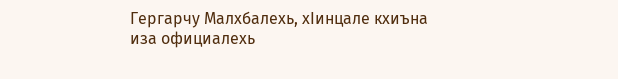Гергарчу Малхбалехь, хIинцале кхиъна иза официалехь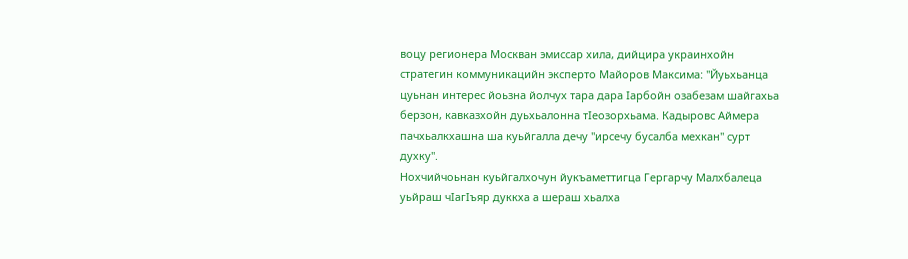воцу регионера Москван эмиссар хила, дийцира украинхойн стратегин коммуникацийн эксперто Майоров Максима: "Йуьхьанца цуьнан интерес йоьзна йолчух тара дара Iарбойн озабезам шайгахьа берзон, кавказхойн дуьхьалонна тIеозорхьама. Кадыровс Аймера пачхьалкхашна ша куьйгалла дечу "ирсечу бусалба мехкан" сурт духку".
Нохчийчоьнан куьйгалхочун йукъаметтигца Гергарчу Малхбалеца уьйраш чӀагӀъяр дуккха а шераш хьалха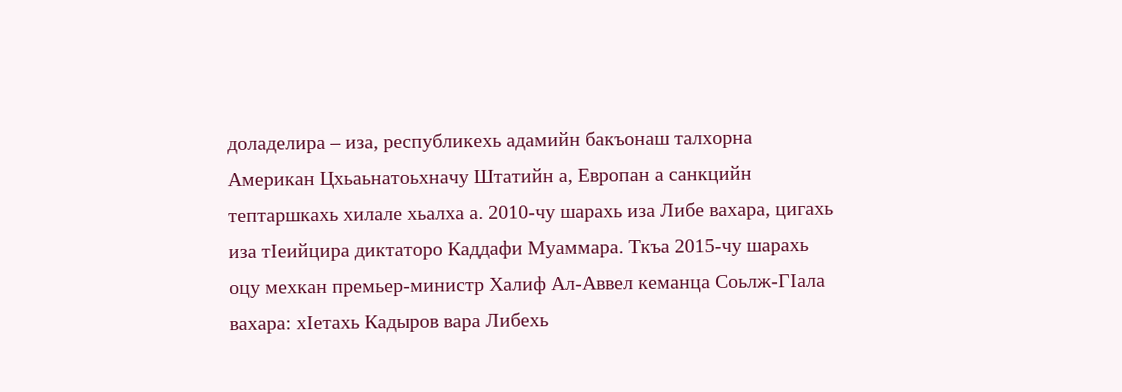доладелира – иза, республикехь адамийн бакъонаш талхорна Американ Цхьаьнатоьхначу Штатийн а, Европан а санкцийн тептаршкахь хилале хьалха а. 2010-чу шарахь иза Либе вахара, цигахь иза тӀеийцира диктаторо Каддафи Муаммара. Ткъа 2015-чу шарахь оцу мехкан премьер-министр Халиф Ал-Аввел кеманца Соьлж-ГӀала вахара: хӀетахь Кадыров вара Либехь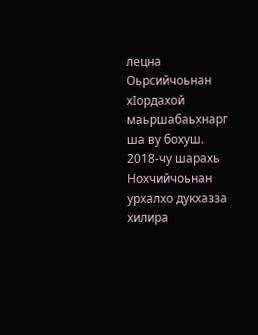лецна Оьрсийчоьнан хӀордахой маьршабаьхнарг ша ву бохуш.
2018-чу шарахь Нохчийчоьнан урхалхо дукхазза хилира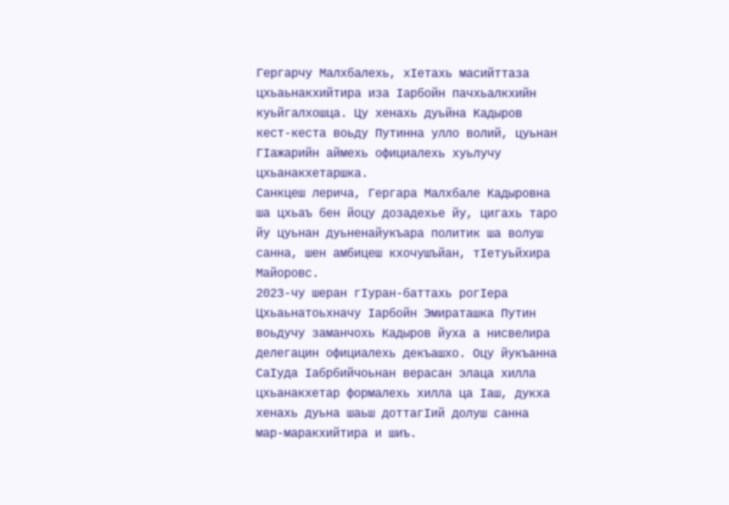Гергарчу Малхбалехь, хIетахь масийттаза цхьаьнакхийтира иза Iарбойн пачхьалкхийн куьйгалхошца. Цу хенахь дуьйна Кадыров кест-кеста воьду Путинна улло волий, цуьнан ГIажарийн аймехь официалехь хуьлучу цхьанакхетаршка.
Санкцеш лерича, Гергара Малхбале Кадыровна ша цхьаъ бен йоцу дозадехье йу, цигахь таро йу цуьнан дуьненайукъара политик ша волуш санна, шен амбицеш кхочушъйан, тIетуьйхира Майоровс.
2023-чу шеран гIуран-баттахь рогIера Цхьаьнатоьхначу Iарбойн Эмираташка Путин воьдучу заманчохь Кадыров йуха а нисвелира делегацин официалехь декъашхо. Оцу йукъанна СаIуда Iабрбийчоьнан верасан элаца хилла цхьанакхетар формалехь хилла ца Iаш, дукха хенахь дуьна шаьш доттагIий долуш санна мар-маракхийтира и шиъ.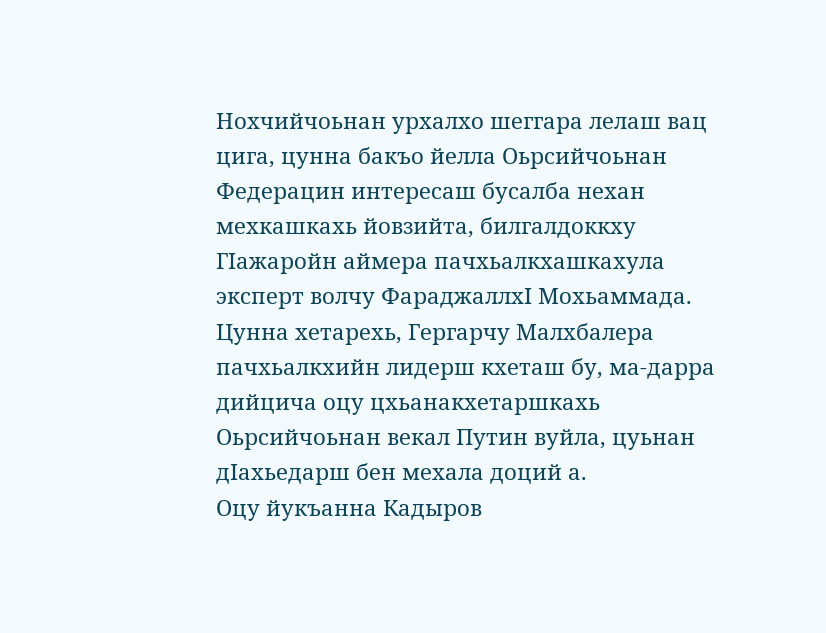Нохчийчоьнан урхалхо шеггара лелаш вац цига, цунна бакъо йелла Оьрсийчоьнан Федерацин интересаш бусалба нехан мехкашкахь йовзийта, билгалдоккху ГIажаройн аймера пачхьалкхашкахула эксперт волчу ФараджаллхI Мохьаммада. Цунна хетарехь, Гергарчу Малхбалера пачхьалкхийн лидерш кхеташ бу, ма-дарра дийцича оцу цхьанакхетаршкахь Оьрсийчоьнан векал Путин вуйла, цуьнан дIахьедарш бен мехала доций а.
Оцу йукъанна Кадыров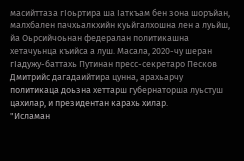масийттаза гIоьртира ша Iаткъам бен зона шоръйан, малхбален пачхьалкхийн куьйгалхошна лен а луьйш, йа Оьрсийчоьнан федералан политикашна хетачуьнца къийса а луш. Масала, 2020-чу шеран гIадужу-баттахь Путинан пресс-секретаро Песков Дмитрийс дагадаийтира цунна, арахьарчу политикаца доьзна хеттарш губернаторша луьстуш цахилар, и президентан карахь хилар.
"Исламан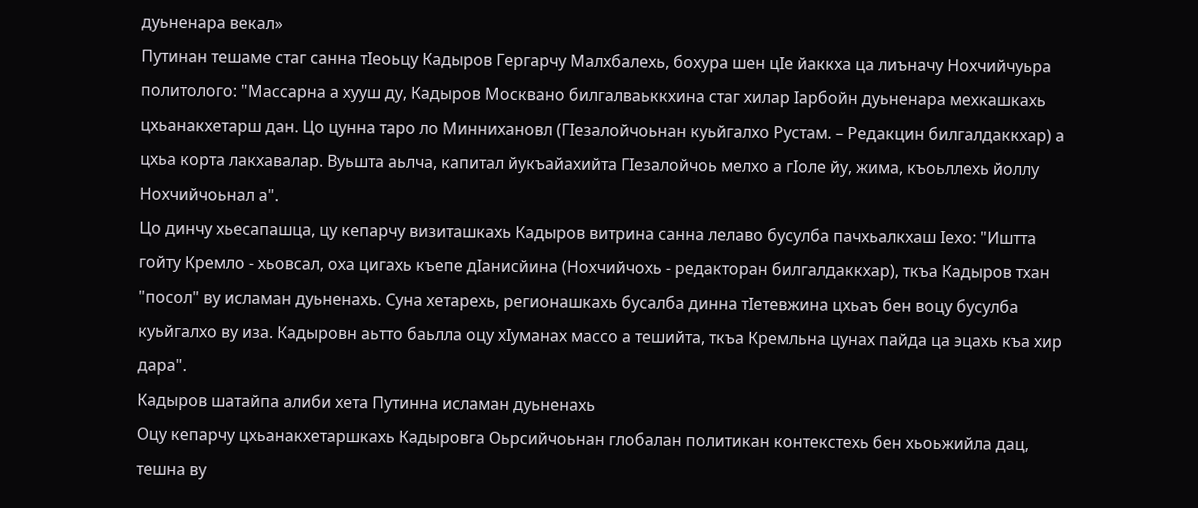дуьненара векал»
Путинан тешаме стаг санна тIеоьцу Кадыров Гергарчу Малхбалехь, бохура шен цIе йаккха ца лиъначу Нохчийчуьра политолого: "Массарна а хууш ду, Кадыров Москвано билгалваьккхина стаг хилар Iарбойн дуьненара мехкашкахь цхьанакхетарш дан. Цо цунна таро ло Миннихановл (ГIезалойчоьнан куьйгалхо Рустам. – Редакцин билгалдаккхар) а цхьа корта лакхавалар. Вуьшта аьлча, капитал йукъайахийта ГIезалойчоь мелхо а гIоле йу, жима, къоьллехь йоллу Нохчийчоьнал а".
Цо динчу хьесапашца, цу кепарчу визиташкахь Кадыров витрина санна лелаво бусулба пачхьалкхаш Iехо: "Иштта гойту Кремло - хьовсал, оха цигахь къепе дӀанисйина (Нохчийчохь - редакторан билгалдаккхар), ткъа Кадыров тхан "посол" ву исламан дуьненахь. Суна хетарехь, регионашкахь бусалба динна тӀетевжина цхьаъ бен воцу бусулба куьйгалхо ву иза. Кадыровн аьтто баьлла оцу хӀуманах массо а тешийта, ткъа Кремльна цунах пайда ца эцахь къа хир дара".
Кадыров шатайпа алиби хета Путинна исламан дуьненахь
Оцу кепарчу цхьанакхетаршкахь Кадыровга Оьрсийчоьнан глобалан политикан контекстехь бен хьоьжийла дац, тешна ву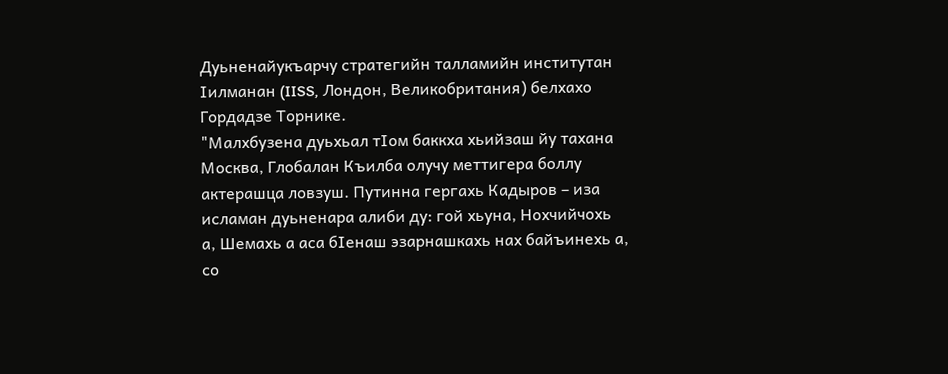Дуьненайукъарчу стратегийн талламийн институтан Iилманан (IISS, Лондон, Великобритания) белхахо Гордадзе Торнике.
"Малхбузена дуьхьал тIом баккха хьийзаш йу тахана Москва, Глобалан Къилба олучу меттигера боллу актерашца ловзуш. Путинна гергахь Кадыров – иза исламан дуьненара алиби ду: гой хьуна, Нохчийчохь а, Шемахь а аса бIенаш эзарнашкахь нах байъинехь а, со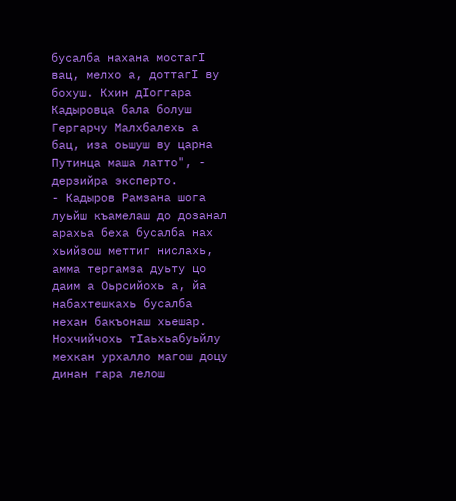бусалба нахана мостагI вац, мелхо а, доттагI ву бохуш. Кхин дIоггара Кадыровца бала болуш Гергарчу Малхбалехь а бац, иза оьшуш ву царна Путинца маша латто", - дерзийра эксперто.
- Кадыров Рамзана шога луьйш къамелаш до дозанал арахьа беха бусалба нах хьийзош меттиг нислахь, амма тергамза дуьту цо даим а Оьрсийохь а, йа набахтешкахь бусалба нехан бакъонаш хьешар. Нохчийчохь тIаьхьабуьйлу мехкан урхалло магош доцу динан гара лелош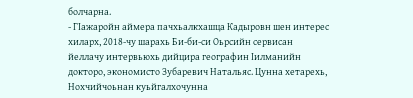болчарна.
- ГIажаройн аймера пачхьалкхашца Кадыровн шен интерес хиларх, 2018-чу шарахь Би-би-си Оьрсийн сервисан йеллачу интервьюхь дийцира географин Iилманийн докторо, экономисто Зубаревич Натальяс. Цунна хетарехь, Нохчийчоьнан куьйгалхочунна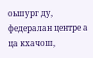оьшург ду, федералан центре а ца кхачош,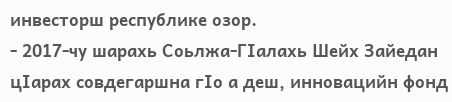инвесторш республике озор.
- 2017-чу шарахь Соьлжа-ГIалахь Шейх Зайедан цIарах совдегаршна гIо а деш, инновацийн фонд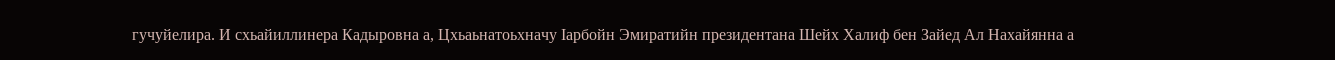гучуйелира. И схьайиллинера Кадыровна а, Цхьаьнатоьхначу Iарбойн Эмиратийн президентана Шейх Халиф бен Зайед Ал Нахайянна а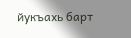йукъахь барт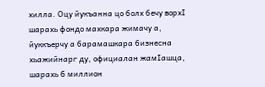хилла. Оцу йукъанна цо болх бечу ворхI шарахь фондо махкара жимачу а, йуккъерчу а барамашкара бизнесна хьажийнарг ду, официалан жамIашца, шарахь 6 миллион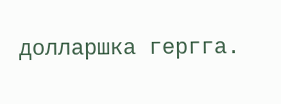долларшка гергга.